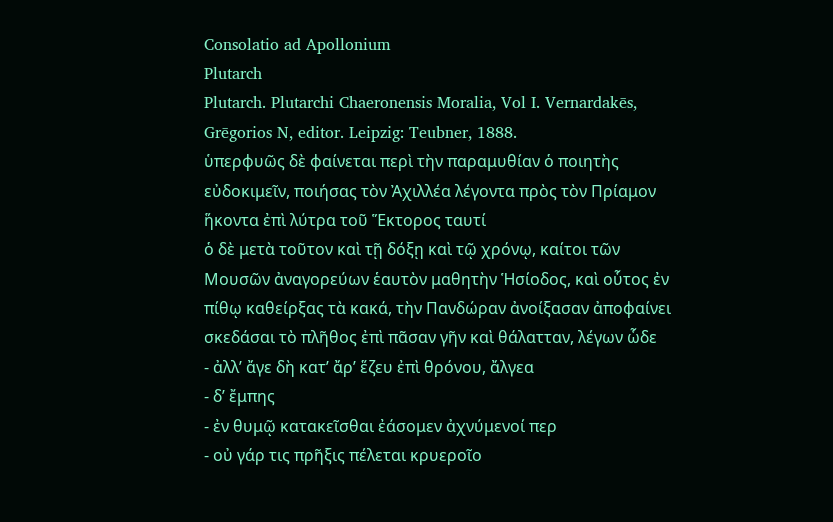Consolatio ad Apollonium
Plutarch
Plutarch. Plutarchi Chaeronensis Moralia, Vol I. Vernardakēs, Grēgorios N, editor. Leipzig: Teubner, 1888.
ὑπερφυῶς δὲ φαίνεται περὶ τὴν παραμυθίαν ὁ ποιητὴς εὐδοκιμεῖν, ποιήσας τὸν Ἀχιλλέα λέγοντα πρὸς τὸν Πρίαμον ἥκοντα ἐπὶ λύτρα τοῦ Ἕκτορος ταυτί
ὁ δὲ μετὰ τοῦτον καὶ τῇ δόξῃ καὶ τῷ χρόνῳ, καίτοι τῶν Μουσῶν ἀναγορεύων ἑαυτὸν μαθητὴν Ἡσίοδος, καὶ οὗτος ἐν πίθῳ καθείρξας τὰ κακά, τὴν Πανδώραν ἀνοίξασαν ἀποφαίνει σκεδάσαι τὸ πλῆθος ἐπὶ πᾶσαν γῆν καὶ θάλατταν, λέγων ὧδε
- ἀλλʼ ἄγε δὴ κατʼ ἄρʼ ἕζευ ἐπὶ θρόνου, ἄλγεα
- δʼ ἔμπης
- ἐν θυμῷ κατακεῖσθαι ἐάσομεν ἀχνύμενοί περ
- οὐ γάρ τις πρῆξις πέλεται κρυεροῖο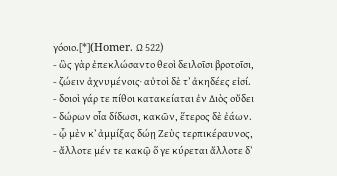γόοιο.[*](Homer. Ω 522)
- ὣς γὰρ ἐπεκλώσαντο θεοὶ δειλοῖσι βροτοῖσι,
- ζώειν ἀχνυμένοις· αὐτοὶ δὲ τʼ ἀκηδέες εἰσί.
- δοιοὶ γάρ τε πίθοι κατακείαται ἐν Διὸς οὔδει
- δώρων οἷα δίδωσι, κακῶν, ἕτερος δὲ ἐάων.
- ᾧ μὲν κʼ ἀμμίξας δώῃ Ζεὺς τερπικέραυνος,
- ἄλλοτε μέν τε κακῷ ὅ γε κύρεται ἄλλοτε δʼ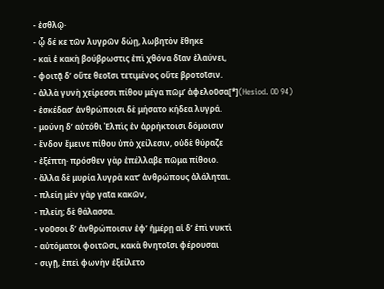- ἐσθλῷ·
- ᾧ δέ κε τῶν λυγρῶν δώῃ, λωβητὸν ἔθηκε
- καὶ ἑ κακὴ βούβρωστις ἐπὶ χθόνα δῖαν ἐλαύνει,
- φοιτᾷ δʼ οὔτε θεοῖσι τετιμένος οὔτε βροτοῖσιν.
- ἀλλὰ γυνὴ χείρεσσι πίθου μέγα πῶμʼ ἀφελοῦσα[*](Hesiod. OD 94)
- ἐσκέδασʼ ἀνθρώποισι δὲ μήσατο κήδεα λυγρά.
- μούνη δʼ αὐτόθι Ἐλπὶς ἐν ἀρρήκτοισι δόμοισιν
- ἔνδον ἔμεινε πίθου ὑπὸ χείλεσιν, οὐδὲ θύραζε
- ἐξέπτη· πρόσθεν γὰρ ἐπέλλαβε πῶμα πίθοιο.
- ἄλλα δὲ μυρία λυγρὰ κατʼ ἀνθρώπους ἀλάληται.
- πλείη μὲν γὰρ γαῖα κακῶν,
- πλείη; δὲ θάλασσα.
- νοῦσοι δʼ ἀνθρώποισιν ἐφʼ ἡμέρῃ αἱ δʼ ἐπὶ νυκτὶ
- αὐτόματοι φοιτῶσι, κακὰ θνητοῖσι φέρουσαι
- σιγῇ, ἐπεὶ φωνὴν ἐξείλετο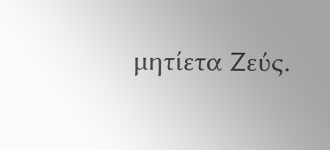μητίετα Ζεύς.